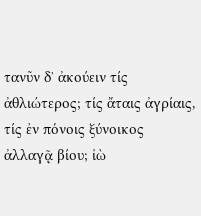τανῦν δʼ ἀκούειν τίς ἀθλιώτερος; τίς ἄταις ἀγρίαις, τίς ἐν πόνοις ξύνοικος ἀλλαγᾷ βίου; ἰὼ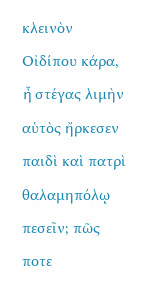κλεινὸν Οἰδίπου κάρα, ἦ στέγας λιμὴν αὑτὸς ἤρκεσεν παιδὶ καὶ πατρὶ θαλαμηπόλῳ πεσεῖν; πῶς ποτε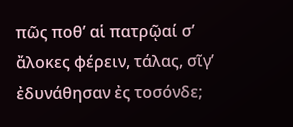πῶς ποθʼ αἱ πατρῷαί σʼ ἄλοκες φέρειν, τάλας, σῖγʼ ἐδυνάθησαν ἐς τοσόνδε;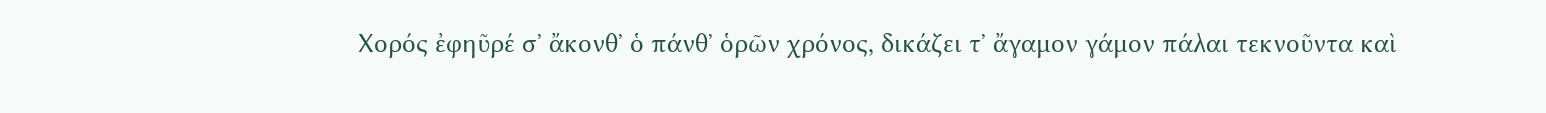Χορός ἐφηῦρέ σʼ ἄκονθʼ ὁ πάνθʼ ὁρῶν χρόνος, δικάζει τʼ ἄγαμον γάμον πάλαι τεκνοῦντα καὶ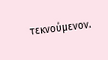τεκνούμενον.